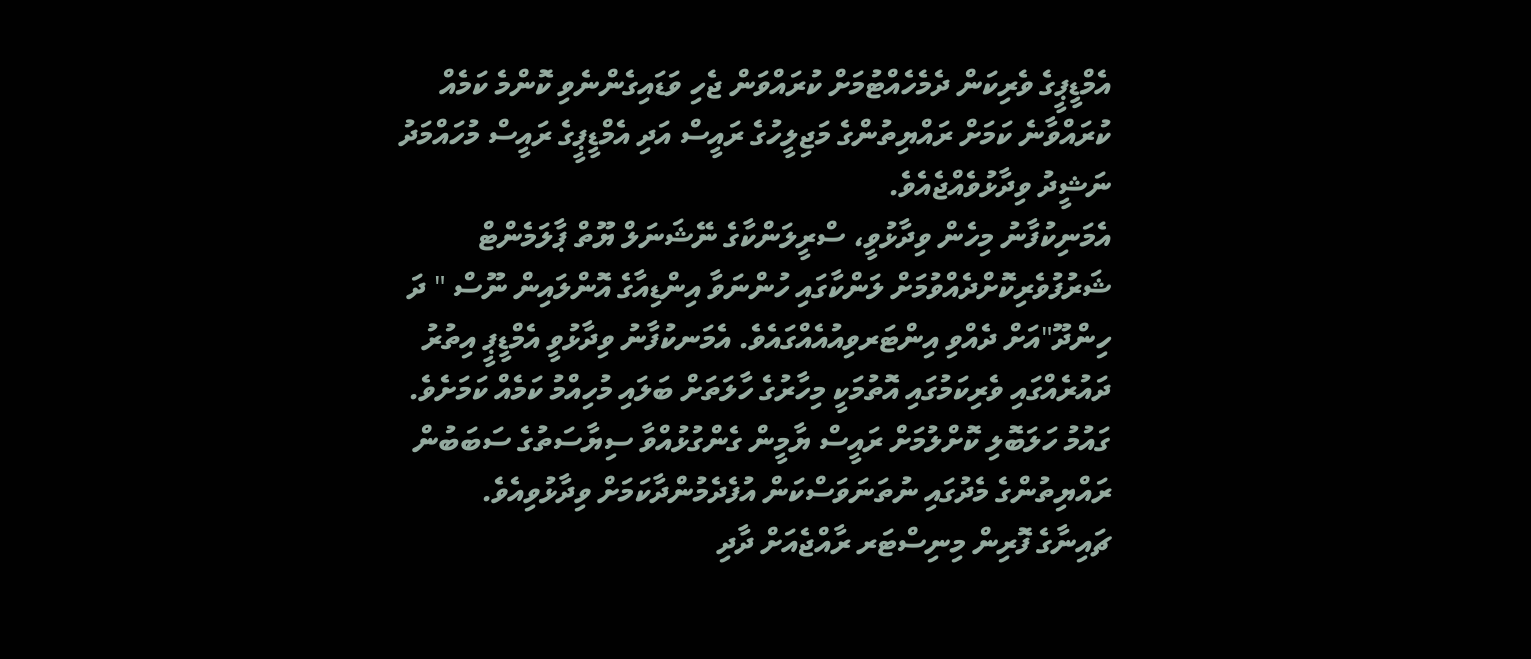އެމްޑީޕީގެ ވެރިކަން ދެމެހެއްޓުމަށް ކުރައްވަން ޖެހި ވަޑައިގެންނެވި ކޮންމެ ކަމެއް ކުރައްވާނެ ކަމަށް ރައްޔިތުންގެ މަޖިލީހުގެ ރައީސް އަދި އެމްޑީޕީގެ ރައީސް މުހައްމަދު ނަޝީދު ވިދާޅުވެއްޖެއެވެ.
އެމަނިކުފާނު މިހެން ވިދާޅުވީ، ސްރީލަންކާގެ ނޭޝަނަލް ޔޫތް ޕާލަމެންޓް ޝަރުފުވެރިކޮށްދެއްވުމަށް ލަންކާގައި ހުންނަވާ އިންޑިއާގެ އޮންލައިން ނޫސް " ދަ ހިންދޫ"އަށް ދެއްވި އިންޓަރވިއުއެއްގައެވެ. އެމަނކުފާނު ވިދާޅުވީ އެމްޑީޕީ އިތުރު ދައުރެއްގައި ވެރިކަމުގައި އޮތުމަކީ މިހާރުގެ ހާލަތަށް ބަލައި މުހިއްމު ކަމެއް ކަމަށެވެ. ގައުމު ހަލަބޮލި ކޮށްލުމަށް ރައީސް ޔާމީން ގެންގުޅުއްވާ ސިޔާސަތުގެ ސަބަބުން ރައްޔިތުންގެ މެދުގައި ނުތަނަވަސްކަން އުފެދެމުންދާކަމަށް ވިދާޅުވިއެވެ.
ޗައިނާގެ ފޮރިން މިނިސްޓަރ ރާއްޖެއަށް ދާދި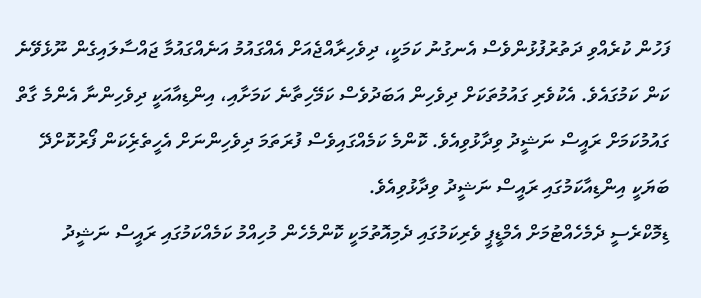ފަހުން ކުރެއްވި ދަތުރުފުޅުންވެސް އެނގުނު ކަމަކީ، ދިވެހިރާއްޖެއަށް އެއްގައުމު އަނެއްގައުމާ ޖައްސާލައިގެން ނޫޅެވޭނެ ކަން ކަމުގައެވެ. އެކުވެރި ގައުމުތަކަށް ދިވެހިން އަބަދުވެސް ކަމޭހިތާނެ ކަމަށާއި، އިންޑިއާއަކީ ދިވެހިންނާ އެންމެ ގާތް ގައުމުކަމަށް ރައީސް ނަޝީދު ވިދާޅުވިއެވެ. ކޮންމެ ކަމެއްގައިވެސް ފުރަތަމަ ދިވެހިންނަށް އެހީތެރެިކަން ފޯރުކޮށްދޭ ބަޔަކީ އިންޑިއާކަމުގައި ރައީސް ނަޝީދު ވިދާޅުވިއެވެ.
ޑިމޮކްރެސީ ދެމެހެއްޓުމަށް އެމްޑީޕީ ވެރިކަމުގައި ދެމިއޮތުމަކީ ކޮންމެހެން މުހިއްމު ކަމެއްކަމުގައި ރައީސް ނަޝީދު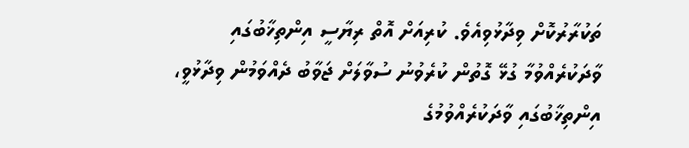ތަކުރާރުކޮށް ވިދާޅުވިއެވެ. ކުރިއަށް އޮތް ރިޔާސީ އިންތިޚާބުގައި ވާދަކުރެއްވުމާ ގުޅޭ ގޮތުން ކުރެވުނު ސުވާލަށް ޖަވާބު ދެއްވަމުން ވިދާޅުވީ، އިންތިޚާބުގައި ވާދަކުރެއްވުމުގެ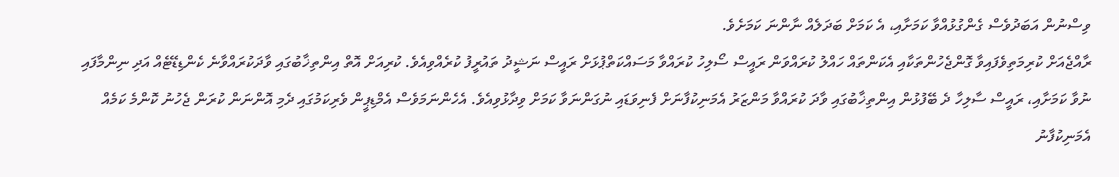ވިސްނުން އަބަދުވެސް ގެންގުޅުއްވާ ކަމަށާއި، އެ ކަމަށް ބަދަލެއް ނާންނަ ކަމަށެވެ.
ރާއްޖެއަށް ކުރިމަތިވެފައިވާ ގޮންޖެހުންތަކާއި އެކަންތައް ހައްލު ކުރައްވަން ރައީސް ސޯލިހު ކުރައްވާ މަސައްކަތްޕުޅަށް ރައީސް ނަޝީދު ތައުރީފު ކުރެއްވިއެވެ. ކުރިއަށް އޮތް އިންތިޚާބުގައި ވާދަކުރައްވާނެ ކެންޑިޑޭޓެއް އަދި ނިންމާފައި ނުވާ ކަމަށާއި، ރައީސް ސާލިހާ ދެ ބޭފުޅުން އިންތިޚާބުގައި ވާދަ ކުރައްވާ މަންޒަރު އެމަނިކުފާނަށް ފެނިވަޑައި ނުގަންނަވާ ކަމަށް ވިދާޅުވިއެވެ. އެހެންނަމަވެސް އެމްޑިޕީން ވެރިކަމުގައި ދެމި އޮންނަން ކުރަން ޖެހުނު ކޮންމެ ކަމެއް އެމަނިކުފާނު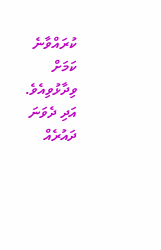ކުރައްވާނެ ކަމަށް ވިދާޅުވިއެވެ. އަދި ދެވަނަ ދައުރެއް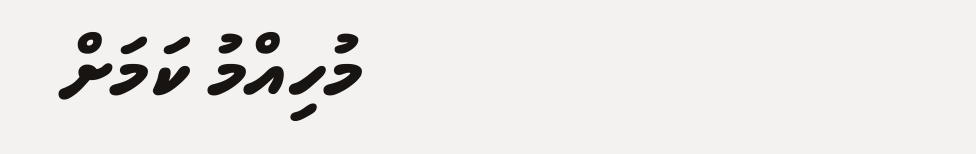މުހިއްމު ކަމަށް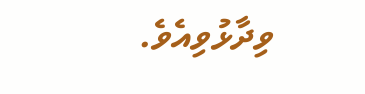ވިދާޅުވިއެވެ.